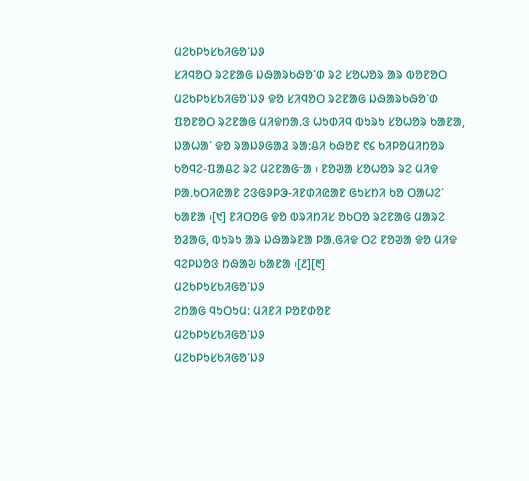ᱢᱮᱠᱞᱩᱥᱠᱤᱜᱚᱸᱡᱽ
ᱥᱤᱧᱚᱛ ᱨᱮᱱᱟᱜ ᱡᱷᱟᱨᱠᱷᱚᱸᱰ ᱨᱮ ᱥᱚᱦᱚᱨ ᱟᱨ ᱵᱚᱱᱚᱛ
ᱢᱮᱠᱞᱩᱥᱠᱤᱜᱚᱸᱡᱽ ᱫᱚ ᱥᱤᱧᱚᱛ ᱨᱮᱱᱟᱜ ᱡᱷᱟᱨᱠᱷᱚᱸᱰ ᱯᱚᱱᱚᱛ ᱨᱮᱱᱟᱜ ᱢᱤᱫᱴᱟᱹᱝ ᱦᱩᱰᱤᱧ ᱵᱩᱨᱩ ᱥᱚᱦᱚᱨ ᱠᱟᱱᱟ, ᱡᱟᱦᱟᱸ ᱫᱚ ᱨᱟᱡᱽᱜᱟᱲ ᱨᱟᱺᱪᱤ ᱠᱷᱚᱱ ᱖᱔ ᱠᱤᱞᱚᱢᱤᱴᱚᱨ ᱠᱚᱧᱮ-ᱯᱟᱪᱮ ᱨᱮ ᱢᱮᱱᱟᱜᱼᱟ ᱾ ᱱᱚᱣᱟ ᱥᱚᱦᱚᱨ ᱨᱮ ᱢᱤᱫ ᱞᱟᱹᱠᱛᱤᱭᱟᱱ ᱮᱝᱜᱽᱞᱳ-ᱤᱱᱰᱤᱭᱟᱱ ᱜᱩᱥᱴᱤ ᱠᱚ ᱛᱟᱦᱮᱸ ᱠᱟᱱᱟ ᱾[᱑] ᱱᱤᱛᱚᱜ ᱫᱚ ᱵᱨᱤᱴᱤᱥ ᱚᱠᱛᱚ ᱨᱮᱱᱟᱜ ᱢᱟᱨᱮ ᱚᱲᱟᱜ, ᱵᱩᱨᱩ ᱟᱨ ᱡᱷᱟᱨᱱᱟ ᱞᱟᱹᱜᱤᱫ ᱛᱮ ᱱᱚᱣᱟ ᱫᱚ ᱢᱤᱫ ᱧᱮᱞᱡᱚᱝ ᱴᱷᱟᱶ ᱠᱟᱱᱟ ᱾[᱒][᱓]
ᱢᱮᱠᱞᱩᱥᱠᱤᱜᱚᱸᱡᱽ
ᱮᱴᱟᱜ ᱧᱩᱛᱩᱢ: ᱢᱤᱱᱤ ᱞᱚᱱᱰᱚᱱ
ᱢᱮᱠᱞᱩᱥᱠᱤᱜᱚᱸᱡᱽ
ᱢᱮᱠᱞᱩᱥᱠᱤᱜᱚᱸᱡᱽ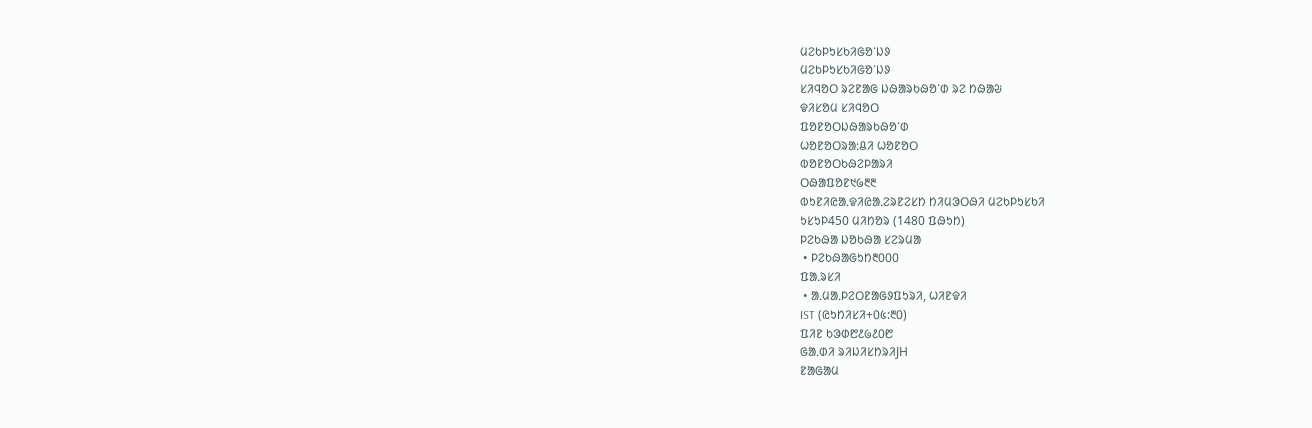ᱢᱮᱠᱞᱩᱥᱠᱤᱜᱚᱸᱡᱽ
ᱢᱮᱠᱞᱩᱥᱠᱤᱜᱚᱸᱡᱽ
ᱥᱤᱧᱚᱛ ᱨᱮᱱᱟᱜ ᱡᱷᱟᱨᱠᱷᱚᱸᱰ ᱨᱮ ᱴᱷᱟᱶ
ᱫᱤᱥᱚᱢ ᱥᱤᱧᱚᱛ
ᱯᱚᱱᱚᱛᱡᱷᱟᱨᱠᱷᱚᱸᱰ
ᱦᱚᱱᱚᱛᱨᱟᱺᱪᱤ ᱦᱚᱱᱚᱛ
ᱵᱚᱱᱚᱛᱠᱷᱮᱞᱟᱨᱤ
ᱛᱷᱟᱯᱚᱱ᱑᱙᱓᱓
ᱵᱩᱱᱤᱭᱟᱹᱫᱤᱭᱟᱹᱮᱨᱱᱮᱥᱴ ᱴᱤᱢᱳᱛᱷᱤ ᱢᱮᱠᱞᱩᱥᱠᱤ
ᱩᱥᱩᱞ450 ᱢᱤᱴᱚᱨ (1480 ᱯᱷᱩᱴ)
ᱞᱮᱠᱷᱟ ᱡᱚᱠᱷᱟ ᱥᱮᱨᱢᱟ
 • ᱞᱮᱠᱷᱟᱜᱩᱴ᱓᱐᱐᱐
ᱯᱟᱹᱨᱥᱤ
 • ᱟᱹᱢᱟᱹᱞᱮᱛᱱᱟᱜᱽᱯᱩᱨᱤ, ᱦᱤᱱᱫᱤ
IST (ᱭᱩᱴᱤᱥᱤ+᱐᱕:᱓᱐)
ᱯᱤᱱ ᱠᱳᱰ᱘᱒᱙᱒᱐᱘
ᱜᱟᱹᱰᱤ ᱨᱤᱡᱤᱥᱴᱨᱤJH
ᱱᱟᱜᱟᱢ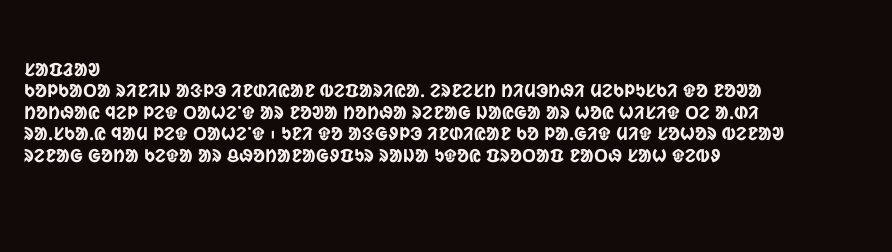ᱥᱟᱯᱲᱟᱣ
ᱠᱚᱞᱠᱟᱛᱟ ᱨᱤᱱᱤᱡ ᱟᱝᱞᱳ ᱤᱱᱰᱤᱭᱟᱱ ᱵᱮᱯᱟᱨᱤᱭᱟᱹ ᱮᱨᱱᱮᱥᱴ ᱴᱤᱢᱳᱴᱷᱤ ᱢᱮᱠᱞᱩᱥᱠᱤ ᱫᱚ ᱱᱚᱣᱟ ᱴᱚᱴᱷᱟᱭ ᱧᱮᱞ ᱞᱮᱫ ᱛᱟᱦᱮᱸᱫ ᱟᱨ ᱱᱚᱣᱟ ᱴᱚᱴᱷᱟ ᱨᱮᱱᱟᱜ ᱡᱟᱭᱜᱟ ᱟᱨ ᱦᱚᱭ ᱦᱤᱥᱤᱫ ᱛᱮ ᱟᱹᱰᱤ ᱨᱟᱹᱥᱠᱟᱹᱭ ᱧᱟᱢ ᱞᱮᱫ ᱛᱟᱦᱮᱸᱫ ᱾ ᱩᱱᱤ ᱫᱚ ᱟᱝᱜᱽᱞᱳ ᱤᱱᱰᱤᱭᱟᱱ ᱠᱚ ᱞᱟᱹᱜᱤᱫ ᱢᱤᱫ ᱥᱚᱦᱚᱨ ᱵᱮᱱᱟᱣ ᱨᱮᱱᱟᱜ ᱜᱚᱴᱟ ᱠᱮᱫᱟ ᱟᱨ ᱪᱷᱚᱴᱟᱱᱟᱜᱽᱯᱩᱨ ᱨᱟᱡᱟ ᱩᱫᱚᱭ ᱯᱨᱚᱛᱟᱯ ᱱᱟᱛᱷ ᱥᱟᱦ ᱫᱮᱵᱽ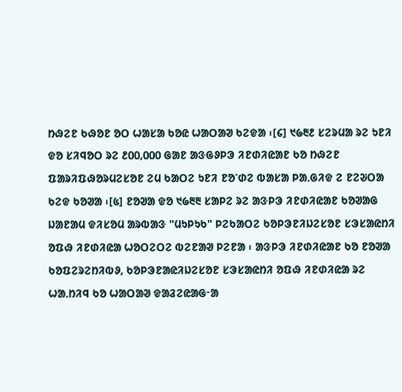ᱴᱷᱮᱱ ᱠᱷᱚᱱ ᱚᱛ ᱦᱟᱥᱟ ᱠᱚᱭ ᱦᱟᱛᱟᱣ ᱠᱮᱫᱟ ᱾[᱔] ᱑᱙᱓᱒ ᱥᱮᱨᱢᱟ ᱨᱮ ᱩᱱᱤ ᱫᱚ ᱥᱤᱧᱚᱛ ᱨᱮ ᱒᱐᱐,᱐᱐᱐ ᱜᱟᱱ ᱟᱝᱜᱽᱞᱳ ᱤᱱᱰᱤᱭᱟᱱ ᱠᱚ ᱴᱷᱮᱱ ᱯᱟᱨᱤᱯᱷᱚᱨᱢᱮᱥᱚᱱ ᱮᱢ ᱠᱟᱛᱮ ᱩᱱᱤ ᱱᱚᱸᱰᱮ ᱵᱟᱥᱟ ᱞᱟᱹᱜᱤᱫ ᱮ ᱱᱮᱶᱛᱟ ᱠᱮᱫ ᱠᱚᱣᱟ ᱾[᱕] ᱱᱚᱣᱟ ᱫᱚ ᱑᱙᱓᱓ ᱥᱟᱞᱮ ᱨᱮ ᱟᱝᱞᱳ ᱤᱱᱰᱤᱭᱟᱱ ᱠᱚᱣᱟᱜ ᱡᱟᱱᱟᱢ ᱫᱤᱥᱚᱢ ᱟᱨᱵᱟᱝ "ᱢᱩᱞᱩᱠ" ᱞᱮᱠᱟᱛᱮ ᱠᱚᱞᱳᱱᱤᱡᱮᱥᱚᱱ ᱥᱳᱥᱟᱭᱴᱤ ᱚᱯᱷ ᱤᱱᱰᱤᱭᱟ ᱦᱚᱛᱮᱛᱮ ᱵᱮᱱᱟᱣ ᱞᱮᱱᱟ ᱾ ᱟᱝᱞᱳ ᱤᱱᱰᱤᱭᱟᱱ ᱠᱚ ᱱᱚᱣᱟ ᱠᱚᱯᱮᱨᱮᱴᱤᱵᱽ, ᱠᱚᱞᱳᱱᱟᱭᱤᱡᱮᱥᱚᱱ ᱥᱳᱥᱟᱭᱴᱤ ᱚᱯᱷ ᱤᱱᱰᱤᱭᱟ ᱨᱮ ᱦᱟᱹᱴᱤᱧ ᱠᱚ ᱦᱟᱛᱟᱣ ᱫᱟᱲᱮᱭᱟᱜᱼᱟ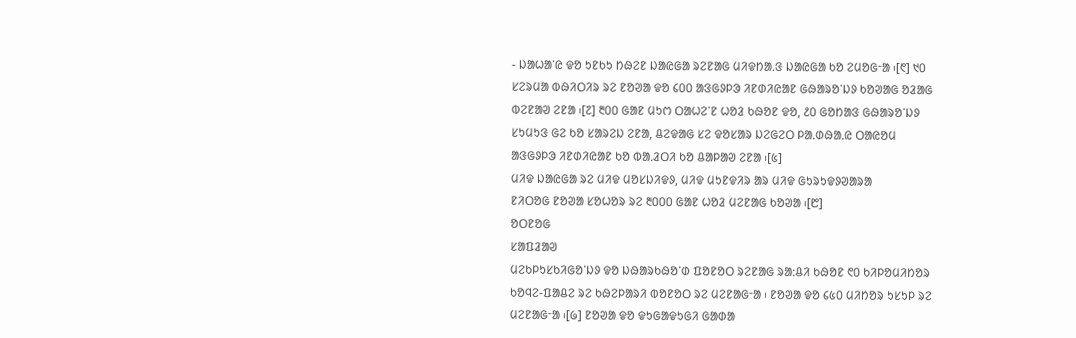- ᱡᱟᱦᱟᱸᱭ ᱫᱚ ᱩᱱᱠᱩ ᱴᱷᱮᱱ ᱡᱟᱭᱜᱟ ᱨᱮᱱᱟᱜ ᱢᱤᱫᱴᱟᱹᱝ ᱡᱟᱭᱜᱟ ᱠᱚ ᱮᱢᱚᱜᱼᱟ ᱾[᱖] ᱑᱐ ᱥᱮᱨᱢᱟ ᱵᱷᱤᱛᱤᱨ ᱨᱮ ᱱᱚᱣᱟ ᱫᱚ ᱔᱐᱐ ᱟᱝᱜᱽᱞᱳ ᱤᱱᱰᱤᱭᱟᱱ ᱜᱷᱟᱨᱚᱸᱡᱽ ᱠᱚᱣᱟᱜ ᱚᱲᱟᱜ ᱵᱮᱱᱟᱣ ᱮᱱᱟ ᱾[᱗] ᱓᱐᱐ ᱜᱟᱱ ᱢᱩᱬ ᱛᱟᱦᱮᱸᱱ ᱦᱚᱲ ᱠᱷᱚᱱ ᱫᱚ, ᱒᱐ ᱜᱚᱴᱟᱝ ᱜᱷᱟᱨᱚᱸᱡᱽ ᱥᱩᱢᱩᱝ ᱜᱮ ᱠᱚ ᱥᱟᱨᱮᱡ ᱮᱱᱟ, ᱪᱮᱫᱟᱜ ᱥᱮ ᱫᱚᱥᱟᱨ ᱡᱮᱜᱮᱛ ᱞᱟᱹᱰᱷᱟᱹᱭ ᱛᱟᱭᱚᱢ ᱟᱝᱜᱽᱞᱳ ᱤᱱᱰᱤᱭᱟᱱ ᱠᱚ ᱵᱟᱹᱲᱛᱤ ᱠᱚ ᱪᱟᱞᱟᱣ ᱮᱱᱟ ᱾[᱕]
ᱢᱤᱫ ᱡᱟᱭᱜᱟ ᱨᱮ ᱢᱤᱫ ᱢᱚᱥᱡᱤᱫᱽ, ᱢᱤᱫ ᱢᱩᱱᱫᱤᱨ ᱟᱨ ᱢᱤᱫ ᱜᱩᱨᱩᱫᱽᱣᱟᱨᱟ
ᱱᱤᱛᱚᱜ ᱱᱚᱣᱟ ᱥᱚᱦᱚᱨ ᱨᱮ ᱓᱐᱐᱐ ᱜᱟᱱ ᱦᱚᱲ ᱢᱮᱱᱟᱜ ᱠᱚᱣᱟ ᱾[᱘]
ᱚᱛᱱᱚᱜ
ᱥᱟᱯᱲᱟᱣ
ᱢᱮᱠᱞᱩᱥᱠᱤᱜᱚᱸᱡᱽ ᱫᱚ ᱡᱷᱟᱨᱠᱷᱚᱸᱰ ᱯᱚᱱᱚᱛ ᱨᱮᱱᱟᱜ ᱨᱟᱺᱪᱤ ᱠᱷᱚᱱ ᱖᱐ ᱠᱤᱞᱚᱢᱤᱴᱚᱨ ᱠᱚᱧᱮ-ᱯᱟᱪᱮ ᱨᱮ ᱠᱷᱮᱞᱟᱨᱤ ᱵᱚᱱᱚᱛ ᱨᱮ ᱢᱮᱱᱟᱜᱼᱟ ᱾ ᱱᱚᱣᱟ ᱫᱚ ᱔᱕᱐ ᱢᱤᱴᱚᱨ ᱩᱥᱩᱞ ᱨᱮ ᱢᱮᱱᱟᱜᱼᱟ ᱾[᱙] ᱱᱚᱣᱟ ᱫᱚ ᱫᱩᱜᱟᱫᱩᱜᱤ ᱜᱟᱰᱟ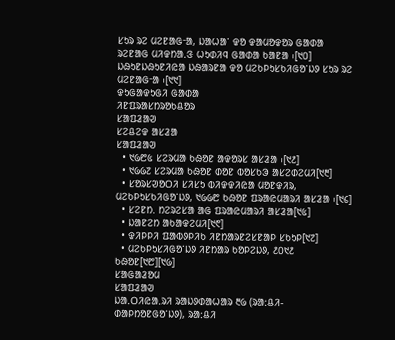ᱥᱩᱨ ᱨᱮ ᱢᱮᱱᱟᱜᱼᱟ, ᱡᱟᱦᱟᱸ ᱫᱚ ᱫᱟᱢᱚᱫᱚᱨ ᱜᱟᱰᱟ ᱨᱮᱱᱟᱜ ᱢᱤᱫᱴᱟᱹᱝ ᱦᱩᱰᱤᱧ ᱜᱟᱰᱟ ᱠᱟᱱᱟ ᱾[᱑᱐] ᱡᱷᱩᱱᱡᱷᱩᱱᱤᱭᱟ ᱡᱷᱟᱨᱱᱟ ᱫᱚ ᱢᱮᱠᱞᱩᱥᱠᱤᱜᱚᱸᱡᱽ ᱥᱩᱨ ᱨᱮ ᱢᱮᱱᱟᱜᱼᱟ ᱾[᱑᱑]
ᱫᱩᱜᱟᱫᱩᱜᱤ ᱜᱟᱰᱟ
ᱤᱱᱯᱨᱟᱥᱴᱨᱚᱠᱪᱚᱨ
ᱥᱟᱯᱲᱟᱣ
ᱥᱮᱪᱮᱫ ᱟᱥᱲᱟ
ᱥᱟᱯᱲᱟᱣ
  • ᱑᱙᱘᱕ ᱥᱮᱨᱢᱟ ᱠᱷᱚᱱ ᱟᱫᱚᱨᱥ ᱟᱥᱲᱟ ᱾[᱑᱒]
  • ᱑᱙᱙᱗ ᱥᱮᱨᱢᱟ ᱠᱷᱚᱱ ᱰᱚᱱ ᱵᱚᱥᱠᱳ ᱟᱥᱮᱰᱮᱢᱤ[᱑᱓]
  • ᱥᱚᱨᱥᱣᱚᱛᱤ ᱥᱤᱥᱩ ᱵᱤᱫᱫᱤᱭᱟ ᱢᱚᱱᱫᱤᱨ, ᱢᱮᱠᱞᱩᱥᱠᱤᱜᱚᱸᱡᱽ, ᱑᱙᱙᱘ ᱠᱷᱚᱱ ᱯᱨᱟᱭᱢᱟᱨᱤ ᱟᱥᱲᱟ ᱾[᱑᱔]
  • ᱥᱮᱱᱴ. ᱴᱮᱨᱮᱥᱟ ᱟᱜ ᱯᱨᱟᱭᱢᱟᱨᱤ ᱟᱥᱲᱟ[᱑᱕]
  • ᱡᱟᱱᱮᱴ ᱟᱠᱟᱫᱮᱢᱤ[᱑᱖]
  • ᱫᱤᱞᱞᱤ ᱯᱟᱵᱽᱞᱤᱠ ᱤᱱᱴᱟᱨᱱᱮᱥᱱᱟᱞ ᱥᱠᱩᱞ[᱑᱗]
  • ᱢᱮᱠᱞᱩᱥᱤᱜᱚᱸᱡᱽ ᱤᱱᱴᱟᱨ ᱠᱚᱞᱮᱡᱽ, ᱒᱐᱑᱒ ᱠᱷᱚᱱ[᱑᱘][᱑᱙]
ᱥᱟᱜᱟᱲᱚᱢ
ᱥᱟᱯᱲᱟᱣ
ᱡᱟᱹᱛᱤᱭᱟᱹᱨᱤ ᱨᱟᱡᱽᱰᱟᱦᱟᱨ ᱓᱙ (ᱨᱟᱺᱪᱤ-ᱰᱟᱞᱴᱚᱱᱜᱚᱸᱡᱽ), ᱨᱟᱺᱪᱤ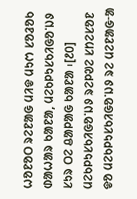ᱦᱚᱱᱚᱛ ᱨᱮᱱᱟᱜ ᱢᱤᱫ ᱢᱩᱬ ᱥᱚᱲᱚᱠ ᱰᱟᱦᱟᱨ ᱠᱟᱱᱟ, ᱢᱮᱠᱞᱩᱥᱠᱤᱜᱚᱸᱡᱽ ᱥᱩᱨ ᱛᱮ ᱪᱟᱞᱟᱜ ᱠᱟᱱᱟ ᱾[᱒᱐] ᱢᱮᱠᱞᱩᱥᱠᱤᱜᱚᱸᱡᱽ ᱨᱮᱞᱣᱮ ᱥᱴᱮᱥᱚᱱ ᱫᱚ ᱢᱮᱠᱞᱩᱥᱠᱤᱜᱚᱸᱡᱽ ᱨᱮ ᱢᱮᱱᱟᱜᱼᱟ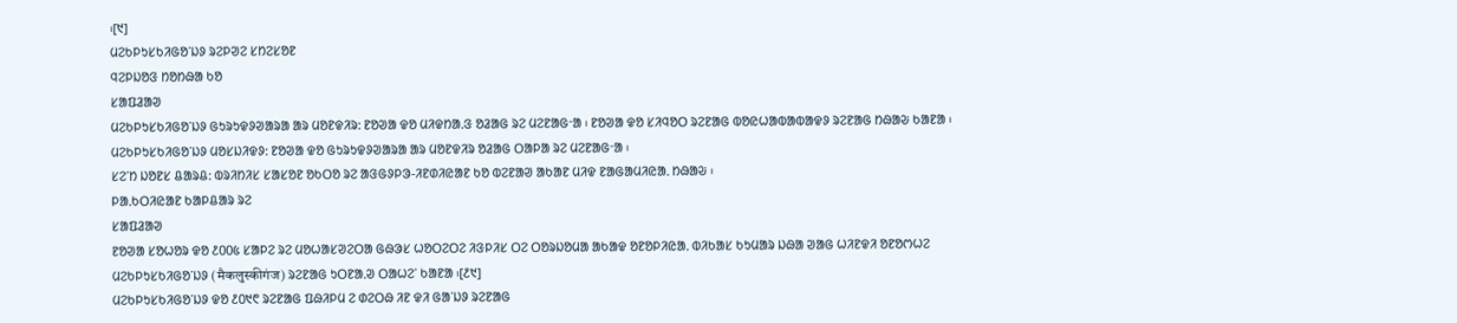᱾[᱑]
ᱢᱮᱠᱞᱩᱥᱠᱤᱜᱚᱸᱡᱽ ᱨᱮᱞᱣᱮ ᱥᱴᱮᱥᱚᱱ
ᱧᱮᱞᱡᱚᱝ ᱴᱚᱴᱷᱟ ᱠᱚ
ᱥᱟᱯᱲᱟᱣ
ᱢᱮᱠᱞᱩᱥᱠᱤᱜᱚᱸᱡᱽ ᱜᱩᱨᱩᱫᱽᱣᱟᱨᱟ ᱟᱨ ᱢᱚᱱᱫᱤᱨ: ᱱᱚᱣᱟ ᱫᱚ ᱢᱤᱫᱴᱟᱹᱝ ᱚᱲᱟᱜ ᱨᱮ ᱢᱮᱱᱟᱜᱼᱟ ᱾ ᱱᱚᱣᱟ ᱫᱚ ᱥᱤᱧᱚᱛ ᱨᱮᱱᱟᱜ ᱵᱚᱭᱦᱟᱵᱟᱵᱟᱫᱽ ᱨᱮᱱᱟᱜ ᱴᱷᱟᱶ ᱠᱟᱱᱟ ᱾
ᱢᱮᱠᱞᱩᱥᱠᱤᱜᱚᱸᱡᱽ ᱢᱚᱥᱡᱤᱫᱽ: ᱱᱚᱣᱟ ᱫᱚ ᱜᱩᱨᱩᱫᱽᱣᱟᱨᱟ ᱟᱨ ᱢᱚᱱᱫᱤᱨ ᱚᱲᱟᱜ ᱛᱟᱞᱟ ᱨᱮ ᱢᱮᱱᱟᱜᱼᱟ ᱾
ᱥᱮᱸᱴ ᱡᱚᱱᱥ ᱪᱟᱨᱪ: ᱵᱨᱤᱴᱤᱥ ᱥᱟᱥᱚᱱ ᱚᱠᱛᱚ ᱨᱮ ᱟᱝᱜᱽᱞᱳ-ᱤᱱᱰᱤᱭᱟᱱ ᱠᱚ ᱵᱮᱱᱟᱣ ᱟᱠᱟᱱ ᱢᱤᱫ ᱱᱟᱜᱟᱢᱤᱭᱟᱹ ᱴᱷᱟᱶ ᱾
ᱞᱟᱹᱠᱛᱤᱭᱟᱱ ᱠᱟᱞᱪᱟᱨ ᱨᱮ
ᱥᱟᱯᱲᱟᱣ
ᱱᱚᱣᱟ ᱥᱚᱦᱚᱨ ᱫᱚ ᱒᱐᱐᱕ ᱥᱟᱞᱮ ᱨᱮ ᱢᱚᱦᱟᱥᱣᱮᱛᱟ ᱜᱷᱳᱥ ᱦᱚᱛᱮᱛᱮ ᱤᱝᱞᱤᱥ ᱛᱮ ᱛᱚᱨᱡᱚᱢᱟ ᱟᱠᱟᱫ ᱚᱱᱚᱞᱤᱭᱟᱹ ᱵᱤᱠᱟᱥ ᱠᱩᱢᱟᱨ ᱡᱷᱟ ᱣᱟᱜ ᱦᱤᱱᱫᱤ ᱚᱱᱚᱬᱦᱮ ᱢᱮᱠᱞᱩᱥᱠᱤᱜᱚᱸᱡᱽ (मैकलुस्कीगंज) ᱨᱮᱱᱟᱜ ᱩᱛᱱᱟᱹᱣ ᱛᱟᱦᱮᱸ ᱠᱟᱱᱟ ᱾[᱒᱑]
ᱢᱮᱠᱞᱩᱥᱠᱤᱜᱚᱸᱡᱽ ᱫᱚ ᱒᱐᱑᱖ ᱨᱮᱱᱟᱜ ᱯᱷᱤᱞᱢ ᱮ ᱰᱮᱛᱷ ᱤᱱ ᱫᱤ ᱜᱟᱸᱡᱽ ᱨᱮᱱᱟᱜ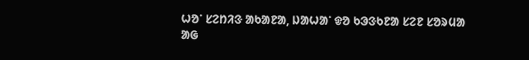ᱦᱚᱸ ᱥᱮᱴᱤᱝ ᱟᱠᱟᱱᱟ, ᱡᱟᱦᱟᱸ ᱫᱚ ᱠᱳᱝᱠᱱᱟ ᱥᱮᱱ ᱥᱚᱨᱢᱟ ᱟᱜ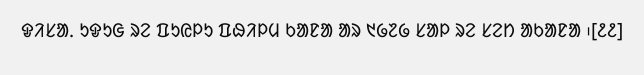ᱫᱤᱥᱟᱹ ᱩᱫᱩᱜ ᱨᱮ ᱯᱩᱭᱞᱩ ᱯᱷᱤᱞᱢ ᱠᱟᱱᱟ ᱟᱨ ᱑᱙᱗᱙ ᱥᱟᱞ ᱨᱮ ᱥᱮᱴ ᱟᱠᱟᱱᱟ ᱾[᱒᱒]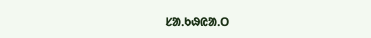ᱥᱟᱹᱠᱷᱭᱟᱹᱛ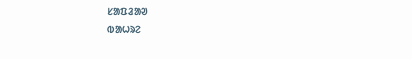ᱥᱟᱯᱲᱟᱣ
ᱵᱟᱦᱨᱮ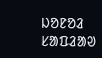ᱡᱚᱱᱚᱲ
ᱥᱟᱯᱲᱟᱣ